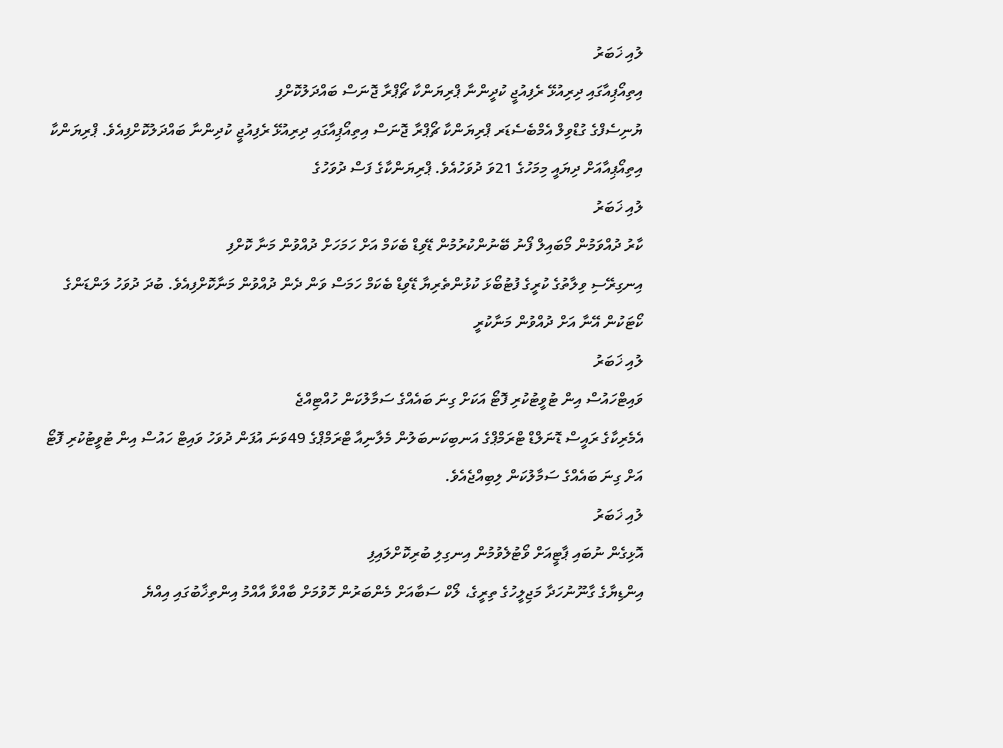ލުއި ޚަބަރު
އިތިއޯޕިއާގައި ދިރިއުޅޭ ރެފިއުޖީ ކުދީންނާ ޕްރިޔަންކާ ޗޯޕްރާ ޖޮނަސް ބައްދަލުކޮށްފި
ޔުނިސެފްގެ ގުޑްވިލް އެމްބެސެޑަރ ޕްރިޔަންކާ ޗޯޕްރާ ޖޮނަސް އިތިއޯޕިއާގައި ދިރިއުޅޭ ރެފިއުޖީ ކުދިންނާ ބައްދަލުކޮށްފިއެވެ. ޕްރިޔަންކާ އިތިއޯޕިއާއަށް ދިޔައީ މިމަހުގެ 21ވަ ދުވަހުއެވެ. ޕްރިޔަންކާގެ ފަސް ދުވަހުގެ
ލުއި ޚަބަރު
ކާރު ދުއްވަމުން މޯބައިލް ފޯނު ބޭނުންކުރުމުން ޑޭވިޑް ބެކަމް އަށް ހަމަހަށް ދުއްވުން މަނާ ކޮށްފި
އިނގިރޭސި ވިލާތުގެ ކުރީގެ ފުޓުބޯޅަ ކުޅުންތެރިޔާ ޑޭވިޑް ބެކަމް ހަމަސް ވަން ދެން ދުއްވުން މަނާކޮށްފިއެވެ. ބުދަ ދުވަހު ލަންޑަންގެ ކޯޓަކުން އޭނާ އަށް ދުއްވުން މަނާކުރީ
ލުއި ޚަބަރު
ވައިޓްހައުސް އިން ޓުވީޓުކުރި ފޮޓޯ އަކަށް ގިނަ ބައެއްގެ ސަމާލުކަން ހުއްޓިއްޖެ
އެމެރިކާގެ ރައީސް ޑޮނަލްޑް ޓްރަމްޕްގެ އަނބިކަނބަލުން މެލާނިއާ ޓްރަމްޕްގެ 49ވަނަ އުފަން ދުވަހު ވައިޓް ހައުސް އިން ޓުވީޓުކުރި ފޮޓޯ އަށް ގިނަ ބައެއްގެ ސަމާލުކަން ލިބިއްޖެއެވެ.
ލުއި ޚަބަރު
އޮޅިގެން ނުބައި ޕާޓީއަށް ވޯޓުލެވުމުން އިނގިލި ބުރިކޮށްލައިފި
އިންޑިޔާގެ ގާނޫނުހަދާ މަޖިލީހުގެ ތިރީގެ، ލޯކް ސަބާއަށް މެންބަރުން ހޮވުމަށް ބާއްވާ އާއްމު އިންތިޚާބުގައި އިއްޔެ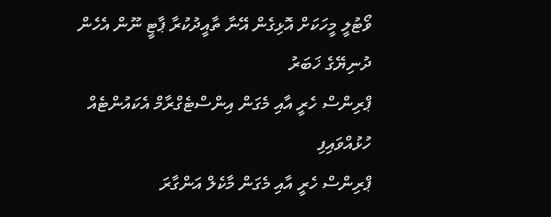ވޯޓުލީ މީހަކަށް އޮޅިގެން އޭނާ ތާއީދުކުރާ ޕާޓީ ނޫން އެހެން
ދުނިޔޭގެ ޚަބަރު
ޕްރިންސް ހެރީ އާއި މެގަން އިންސްޓެގްރާމް އެކައުންޓެއް ހުޅުއްވައިފި
ޕްރިންސް ހެރީ އާއި މެގަން މާކެލް އަންގާރަ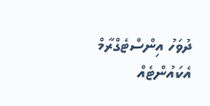ދުވަހު އިންސްޓެގްރާމް އެކައުންޓެއް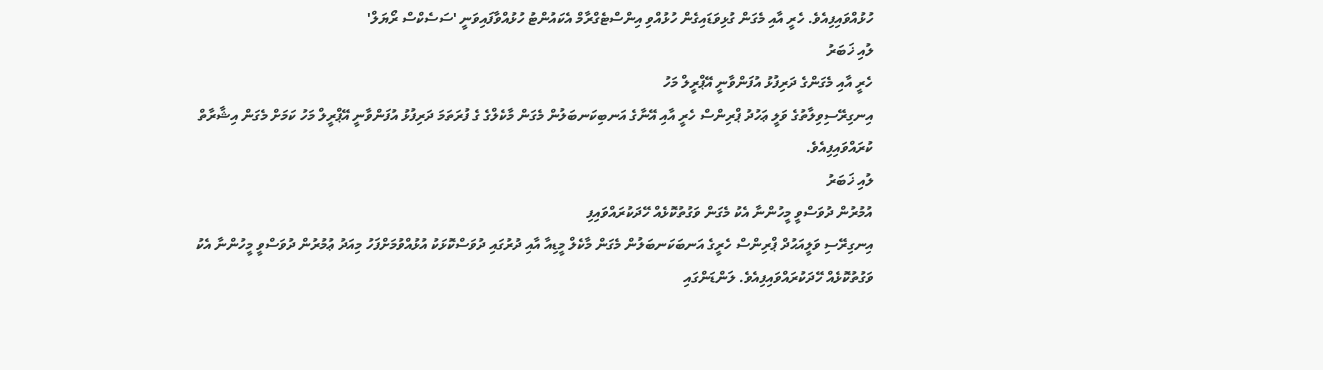ހުޅުއްވައިފިއެވެ. ހެރީ އާއި މެގަން ގުޅިވަޑައިގެން ހުޅުއްވި އިންސްޓެގްރާމް އެކައުންޓު ހުޅުއްވާފައިވަނީ 'ސަސެކްސް ރޯޔަލް'
ލުއި ޚަބަރު
ހެރީ އާއި މެގަންގެ ދަރިފުޅު އުފަންވާނީ އޭޕްރީލް މަހު
އިނގިރޭސިވިލާތުގެ ވަލީ ޢަހުދު ޕްރިންސް ހެރީ އާއި އޭނާގެ އަނބިކަނބަލުން މެގަން މާކެލްގެ ގެ ފުރަތަމަ ދަރިފުޅު އުފަންވާނީ އޭޕްރީލް މަހު ކަމަށް މެގަން އިޝާރާތް ކުރައްވައިފިއެވެ.
ލުއި ޚަބަރު
އުމުރުން ދުވަސްވީ މީހުންނާ އެކު މެގަން ވަގުތުކޮޅެއް ހޭދަކުރައްވައިފި
އިނގިރޭސި ވަލީއަޙުދް ޕްރިންސް ހެރީގެ އަނބަކަނބަލުން މެގަން މާކެލް މީޑިއާ އާއި ދުރުގައި ދުވަސްކޮޅަކު އުޅުއްވުމަށްފަހު މިއަދު ޢުމުރުން ދުވަސްވީ މީހުންނާ އެކު ވަގުތުކޮޅެއް ހޭދަކުރައްވައިފިއެވެ. ލަންޑަންގައި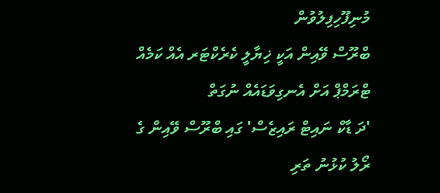މުނިފޫހިފިލުވުން
ބްރޫސް ވޭއިން އަކީ ޚިޔާލީ ކެރެކްޓަރ އެއް ކަމެއް ޓްރަމްޕް އަށް އެނގިވަޑައެއް ނުގަތް
'ދަ ޑާކް ނައިޓް ރައިޒެސް' ގައި ބްރޫސް ވޭއިން ގެ ރޯލު ކުޅުނު ތަރި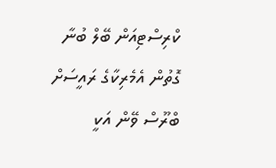ކްރިސްޓިއަން ބޭލް ބުނާ ގޮތުން އެމެރިކާގެ ރައީސަށް ބްރޫސް ވޭން އަކީ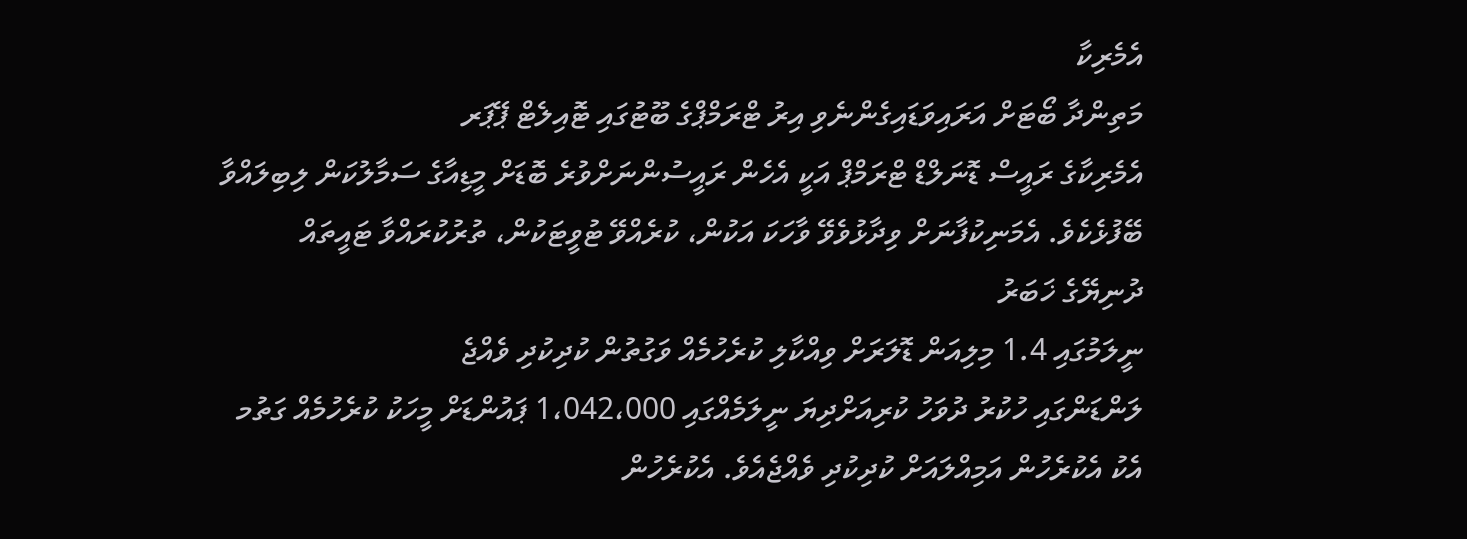އެމެރިކާ
މަތިންދާ ބޯޓަށް އަރައިވަޑައިގެންނެވި އިރު ޓްރަމްޕްގެ ބޫޓުގައި ޓޮއިލެޓް ޕޭޕަރ
އެމެރިކާގެ ރައީސް ޑޮނަލްޑް ޓްރަމްޕް އަކީ އެހެން ރައީސުންނަށްވުރެ ބޮޑަށް މީޑިއާގެ ސަމާލުކަން ލިބިލައްވާ ބޭފުޅެކެވެ. އެމަނިކުފާނަށް ވިދާޅުވެވޭ ވާހަކަ އަކުން، ކުރެއްވޭ ޓުވީޓަކުން، ތުރުކުރައްވާ ޓައީތައް
ދުނިޔޭގެ ޚަބަރު
ނީލަމުގައި 1.4 މިލިއަން ޑޮލަރަށް ވިއްކާލި ކުރެހުމެއް ވަގުތުން ކުދިކުދި ވެއްޖެ
ލަންޑަންގައި ހުކުރު ދުވަހު ކުރިއަށްދިޔަ ނީލަމެއްގައި 1،042،000 ޕައުންޑަށް މީހަކު ކުރެހުމެއް ގަތުމ އެކު އެކުރެހުން އަމިއްލައަށް ކުދިކުދި ވެއްޖެއެވެ. އެކުރެހުން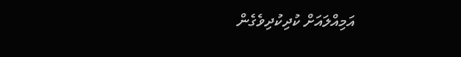އަމިއްލައަށް ކުދިކުދިވެގެން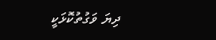ދިޔަ ވަގުތުކޮޅަކީ